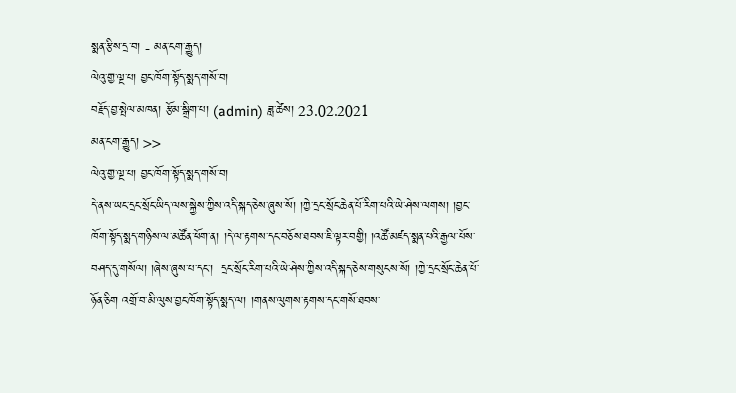སྨན་རྩིས་དྲ་བ། - མན་ངག་རྒྱུད།
ལེའུ་གྱ་ལྔ་པ། བྱང་ཁོག་སྟོད་སྨད་གསོ་བ།
བརྗོད་བྱ་སྤེལ་མཁན། རྩོམ་སྒྲིག་པ། (admin) ཟླ་ཚེས། 23.02.2021
མན་ངག་རྒྱུད། >>
ལེའུ་གྱ་ལྔ་པ། བྱང་ཁོག་སྟོད་སྨད་གསོ་བ།
དེ་ནས་ཡང་དྲང་སྲོང་ཡིད་ལས་སྐྱེས་ཀྱིས་འདི་སྐད་ཅེས་ཞུས་སོ། །ཀྱེ་དྲང་སྲོང་ཆེན་པོ་རིག་པའི་ཡེ་ཤེས་ལགས། །བྱང་ཁོག་སྟོད་སྨད་གཉིས་ལ་མཚོན་ཕོག་ན། །དེ་ལ་རྟགས་དང་བཅོས་ཐབས་ཇི་ལྟར་བགྱི། །འཚོ་མཛད་སྨན་པའི་རྒྱལ་པོས་བཤད་དུ་གསོལ། །ཞེས་ཞུས་པ་དང་།  དྲང་སྲོང་རིག་པའི་ཡེ་ཤེས་ཀྱིས་འདི་སྐད་ཅེས་གསུངས་སོ། །ཀྱེ་དྲང་སྲོང་ཆེན་པོ་ཉོན་ཅིག འགྲོ་བ་མི་ལུས་བྱང་ཁོག་སྟོད་སྨད་ལ། །གནས་ལུགས་རྟགས་དང་གསོ་ཐབས་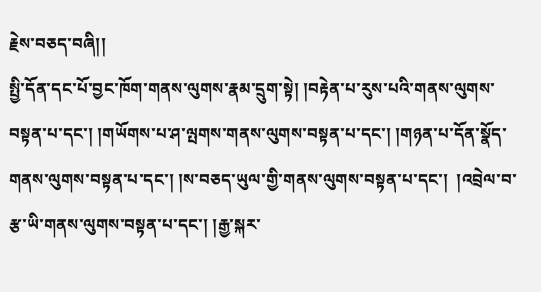རྗེས་བཅད་བཞི།།
སྤྱི་དོན་དང་པོ་བྱང་ཁོག་གནས་ལུགས་རྣམ་དྲུག་སྟེ། །བརྟེན་པ་རུས་པའི་གནས་ལུགས་བསྟན་པ་དང་། །གཡོགས་པ་ཤ་ལྤགས་གནས་ལུགས་བསྟན་པ་དང་། །གཉན་པ་དོན་སྣོད་གནས་ལུགས་བསྟན་པ་དང་། །ས་བཅད་ཡུལ་གྱི་གནས་ལུགས་བསྟན་པ་དང་།  །འབྲེལ་བ་རྩ་ཡི་གནས་ལུགས་བསྟན་པ་དང་། །རྒྱ་སྐར་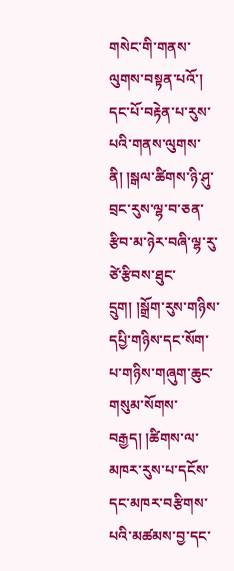གསེང་གི་གནས་ལུགས་བསྟན་པའོ་།  དང་པོ་བརྟེན་པ་རུས་པའི་གནས་ལུགས་ནི། །སྒལ་ཚིགས་ཉི་ཤུ་བྲང་རུས་ལྷ་བ་ཅན་རྩིབ་མ་ཉེར་བཞི་ལྷ་རུ་ཙེ་རྩིབས་ཐུང་དྲུག། །སྒྲོག་རུས་གཉིས་དཔྱི་གཉིས་དང་སོག་པ་གཉིས་གཞུག་ཆུང་གསུམ་སོགས་བརྒྱད། །ཚིགས་ལ་མཁར་རུས་པ་དངོས་དང་མཁར་བརྩིགས་པའི་མཚམས་བྱ་དང་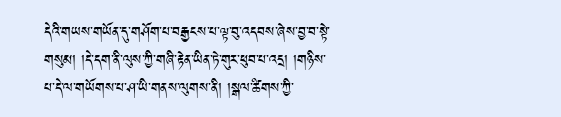དེའི་གཡས་གཡོན་དུ་གཤོག་པ་བརྒྱངས་པ་ལྟ་བུ་འདབས་ཞེས་བྱ་བ་སྟེ་གསུམ། །དེ་དག་ནི་ལུས་ཀྱི་གཞི་རྟེན་ཡིན་ཏེ་གུར་ཕུབ་པ་འདྲ། །གཉིས་པ་དེ་ལ་གཡོགས་པ་ཤ་ཡི་གནས་ལུགས་ནི། །སྒལ་ཚིགས་ཀྱི་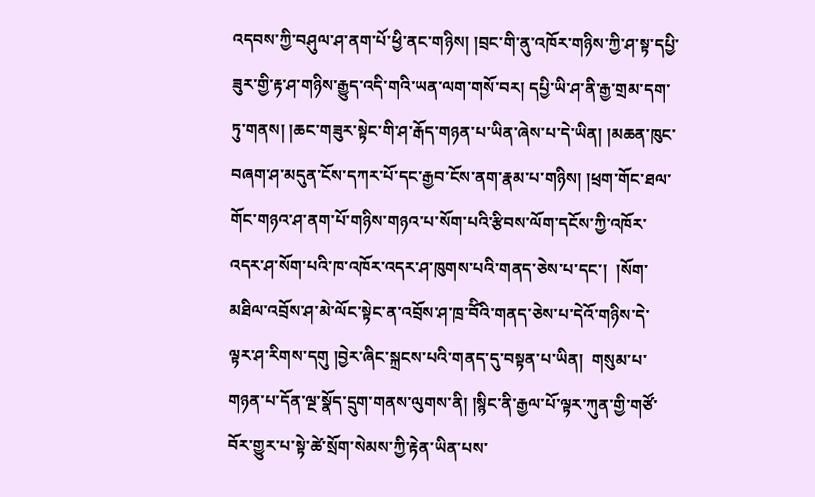འདབས་ཀྱི་བཤུལ་ཤ་ནག་པོ་ཕྱི་ནང་གཉིས། །བྲང་གི་ནུ་འཁོར་གཉིས་ཀྱི་ཤ་སྟ་དཔྱི་ཟུར་གྱི་རྟ་ཤ་གཉིས་རྒྱུད་འདི་གའི་ཡན་ལག་གསོ་བར། དཔྱི་ཡི་ཤ་ནི་རྒྱ་གྲམ་དག་ཏུ་གནས། །ཆང་གཟུར་སྟེང་གི་ཤ་རྒོད་གཉན་པ་ཡིན་ཞེས་པ་དེ་ཡིན། །མཆན་ཁུང་བཞག་ཤ་མདུན་ངོས་དཀར་པོ་དང་རྒྱབ་ངོས་ནག་རྣམ་པ་གཉིས། །ཕྲག་གོང་ཐལ་གོང་གཉའ་ཤ་ནག་པོ་གཉིས་གཉའ་པ་སོག་པའི་རྩིབས་ལོག་དངོས་ཀྱི་འཁོར་འདར་ཤ་སོག་པའི་ཁ་འཁོར་འདར་ཤ་ཁུགས་པའི་གནད་ཅེས་པ་དང་།  །སོག་མཐིལ་འབྲོས་ཤ་མེ་ལོང་སྟེང་ན་འབྲོས་ཤ་ཁྲ་བོིའི་གནད་ཅེས་པ་དེའོ་གཉིས་དེ་ལྟར་ཤ་རིགས་དགུ །བྱེར་ཞིང་སྐྲངས་པའི་གནད་དུ་བསྟན་པ་ཡིན།  གསུམ་པ་གཉན་པ་དོན་ལྔ་སྣོད་དྲུག་གནས་ལུགས་ནི། །སྙིང་ནི་རྒྱལ་པོ་ལྟར་ཀུན་གྱི་གཙོ་བོར་གྱུར་པ་སྟེ་ཚེ་སྲོག་སེམས་ཀྱི་རྟེན་ཡིན་པས་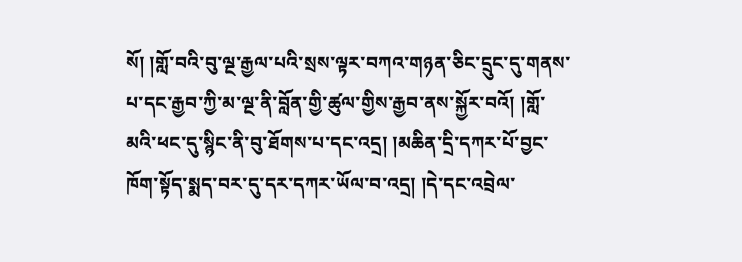སོ། །གློ་བའི་བུ་ལྔ་རྒྱལ་པའི་སྲས་ལྟར་བཀའ་གཉན་ཅིང་དྲུང་དུ་གནས་པ་དང་རྒྱབ་ཀྱི་མ་ལྔ་ནི་བློན་གྱི་ཚུལ་གྱིས་རྒྱབ་ནས་སྐྱོར་བའོ། །གློ་མའི་ཕང་དུ་སྙིང་ནི་བུ་ཐོགས་པ་དང་འདྲ། །མཆིན་དྲི་དཀར་པོ་བྱང་ཁོག་སྟོད་སྨད་བར་དུ་དར་དཀར་ཡོལ་བ་འདྲ། །དེ་དང་འབྲེལ་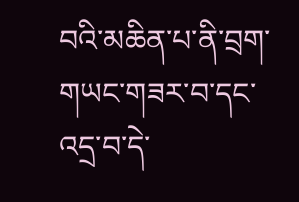བའི་མཆིན་པ་ནི་བྲག་གཡང་གཟར་བ་དང་འདྲ་བ་དེ་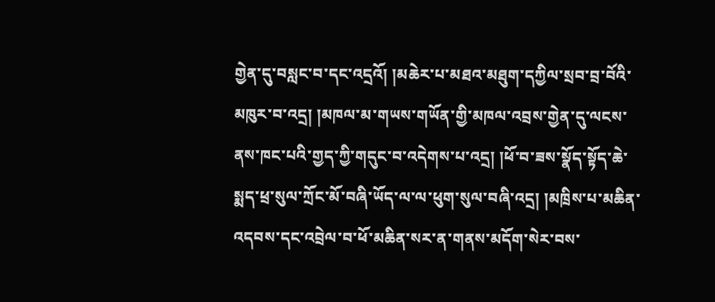གྱེན་དུ་བསླང་བ་དང་འདྲའོ། །མཆེར་པ་མཐའ་མཐུག་དཀྱིལ་སྲབ་བྲ་བོའི་མཁུར་བ་འདྲ། །མཁལ་མ་གཡས་གཡོན་གྱི་མཁལ་འབྲས་གྱེན་དུ་ལངས་ནས་ཁང་པའི་གྱད་ཀྱི་གདུང་བ་འདེགས་པ་འདྲ། །ཕོ་བ་ཟས་སྣོད་སྟོད་ཆེ་སྨད་ཕྲ་སུལ་ཀྲོང་མོ་བཞི་ཡོད་ལ་ལ་ཕུག་སུལ་བཞི་འདྲ། །མཁྲིས་པ་མཆིན་འདབས་དང་འབྲེལ་བ་ཕོ་མཆིན་སར་ན་གནས་མདོག་སེར་བས་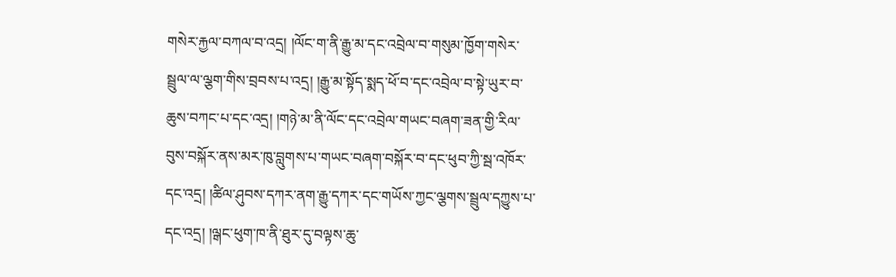གསེར་རྐྱལ་བཀལ་བ་འདྲ། །ལོང་ག་ནི་རྒྱུ་མ་དང་འབྲེལ་བ་གསུམ་ཁྱོག་གསེར་སྦྲུལ་ལ་ལྕག་གིས་བྲབས་པ་འདྲ། །རྒྱུ་མ་སྟོད་སྨད་ཕོ་བ་དང་འབྲེལ་བ་སྟེ་ཡུར་བ་ཆུས་བཀང་པ་དང་འདྲ། །གཉེ་མ་ནི་ལོང་དང་འབྲེལ་གཡང་བཞག་ཟན་གྱི་རིལ་བུས་བསྐོར་ནས་མར་ཁུ་བླུགས་པ་གཡང་བཞག་བསྐོར་བ་དང་ཕུབ་ཀྱི་སྦ་འཁོར་དང་འདྲ། །ཚིལ་ཤུབས་དཀར་ནག་རྒྱུ་དཀར་དང་གཡོས་ཀྱང་ལྕགས་སྦྲུལ་དཀྱུས་པ་དང་འདྲ། །ལྒང་ཕུག་ཁ་ནི་ཐུར་དུ་བལྟས་ཆུ་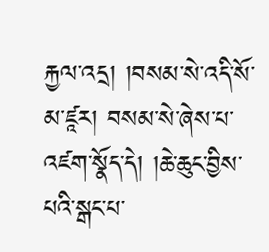རྐྱལ་འདྲ། །བསམ་སེ་འདི་སོ་མ་ཛཱར། བསམ་སེ་ཞེས་པ་འཛག་སྣོད་དེ། །ཆེ་ཆུང་བྱིས་པའི་སྒང་པ་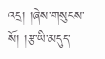འདྲ། །ཞེས་གསུངས་སོ། །རྩ་ཡི་མདུད་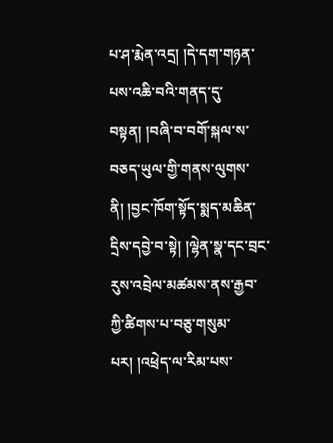པ་ཤ་རྨེན་འདྲ། །དེ་དག་གཉན་པས་འཆི་བའི་གནད་དུ་བསྟན། །བཞི་བ་བགོ་སྐལ་ས་བཅད་ཡུལ་གྱི་གནས་ལུགས་ནི། །བྱང་ཁོག་སྟོད་སྨད་མཆིན་དྲིས་དབྱེ་བ་སྟེ། །ལྷེན་སྣ་དང་བྲང་རུས་འབྲེལ་མཚམས་ནས་རྒྱབ་ཀྱི་ཚིགས་པ་བཅུ་གསུམ་པར། །འཕྲེད་ལ་རིམ་པས་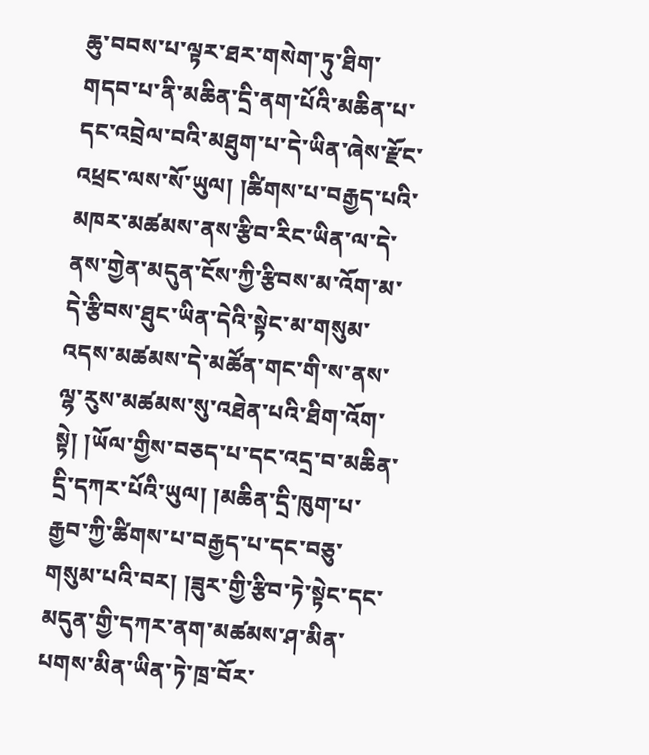ཆུ་བབས་པ་ལྟར་ཐར་གསེག་ཏུ་ཐིག་གདབ་པ་ནི་མཆིན་དྲི་ནག་པོའི་མཆིན་པ་དང་འབྲེལ་བའི་མཐུག་པ་དེ་ཡིན་ཞེས་རྫོང་འཕྲང་ལས་སོ་ཡུལ། །ཚིགས་པ་བརྒྱད་པའི་མཁར་མཚམས་ནས་རྩིབ་རིང་ཡིན་ལ་དེ་ནས་གྱེན་མདུན་ངོས་ཀྱི་རྩིབས་མ་འོག་མ་དེ་རྩིབས་ཐུང་ཡིན་དེའི་སྟེང་མ་གསུམ་འདས་མཚམས་དེ་མཚོན་གང་གི་ས་ནས་ལྷ་རུས་མཚམས་སུ་འཐེན་པའི་ཐིག་འོག་སྟེ། །ཡོལ་གྱིས་བཅད་པ་དང་འདྲ་བ་མཆིན་དྲི་དཀར་པོའི་ཡུལ། །མཆིན་དྲི་ཁུག་པ་རྒྱབ་ཀྱི་ཚིགས་པ་བརྒྱད་པ་དང་བཅུ་གསུམ་པའི་བར། །ཟུར་གྱི་རྩིབ་ཏེ་སྟེང་དང་མདུན་གྱི་དཀར་ནག་མཚམས་ཤ་མིན་པགས་མིན་ཡིན་ཏེ་ཁྲ་བོར་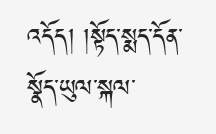འདོད། །སྟོད་སྨད་དོན་སྣོད་ཡུལ་སྐལ་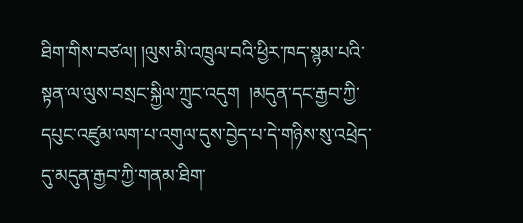ཐིག་གིས་བཙལ། །ལུས་མི་འཁྲུལ་བའི་ཕྱིར་ཁད་སྙམ་པའི་སྟན་ལ་ལུས་བསྲང་སྐྱིལ་ཀྲུང་འདུག  །མདུན་དང་རྒྱབ་ཀྱི་དཔུང་འཛུམ་ལག་པ་འགུལ་དུས་བྱེད་པ་དེ་གཉིས་སུ་འཕྲེད་དུ་མདུན་རྒྱབ་ཀྱི་གནམ་ཐིག་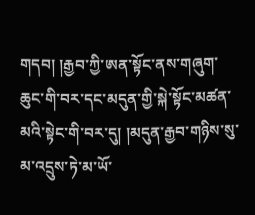གདབ། །རྒྱབ་ཀྱི་ཨན་སྟོང་ནས་གཞུག་ཆུང་གི་བར་དང་མདུན་གྱི་སྐེ་སྟོང་མཚན་མའི་སྟེང་གི་བར་དུ། །མདུན་རྒྱབ་གཉིས་སུ་མ་འདྲུས་ཏེ་མ་ཡོ་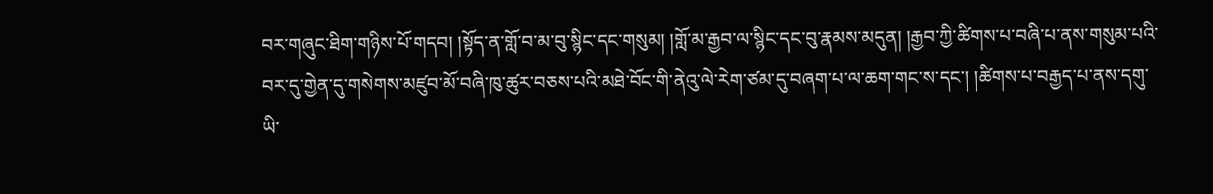བར་གཞུང་ཐིག་གཉིས་པོ་གདབ། །སྟོད་ན་གློ་བ་མ་བུ་སྙིང་དང་གསུམ། །གློ་མ་རྒྱབ་ལ་སྙིང་དང་བུ་རྣམས་མདུན། །རྒྱབ་ཀྱི་ཚིགས་པ་བཞི་པ་ནས་གསུམ་པའི་བར་དུ་གྱེན་དུ་གསེགས་མཛུབ་མོ་བཞི་ཁུ་ཚུར་བཅས་པའི་མཐེ་བོང་གི་ནེའུ་ལེ་རེག་ཙམ་དུ་བཞག་པ་ལ་ཆག་གང་ས་དང་། །ཚིགས་པ་བརྒྱད་པ་ནས་དགུ་ཡི་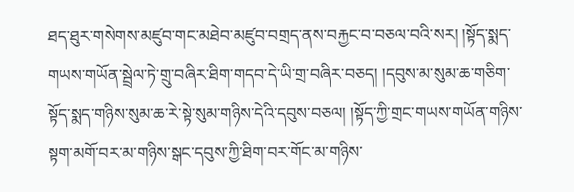ཐད་ཐུར་གསེགས་མཛུབ་གང་མཐེབ་མཛུབ་བགྲད་ནས་བརྐྱང་བ་བཅལ་བའི་སར། །སྟོད་སྨད་གཡས་གཡོན་སྦྲེལ་ཏེ་གྲུ་བཞིར་ཐིག་གདབ་དེ་ཡི་གྲ་བཞིར་བཅད། །དབུས་མ་སུམ་ཆ་གཅིག་སྟོད་སྨད་གཉིས་སུམ་ཆ་རེ་སྟེ་སུམ་གཉིས་དེའི་དབུས་བཅལ། །སྟོད་ཀྱི་གྲང་གཡས་གཡོན་གཉིས་སྟག་མགོ་བར་མ་གཉིས་སྒང་དབུས་ཀྱི་ཐིག་བར་གོང་མ་གཉིས་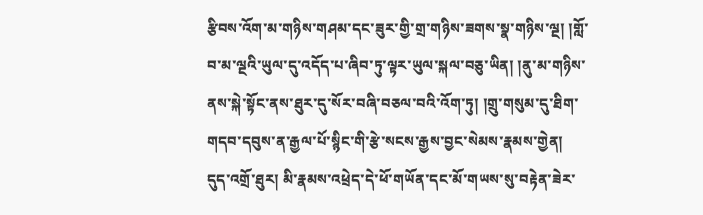རྩིབས་འོག་མ་གཉིས་གཤམ་དང་ཟུར་གྱི་གྲ་གཉིས་ཟགས་སྣ་གཉིས་ལྔ། །གློ་བ་མ་ལྔའི་ཡུལ་དུ་འདོད་པ་ཞིབ་ཏུ་ལྟར་ཡུལ་སྐལ་བཅུ་ཡིན། །ནུ་མ་གཉིས་ནས་སྐེ་སྟོང་ནས་ཐུར་དུ་སོར་བཞི་བཅལ་བའི་འོག་ཏུ། །གྲུ་གསུམ་དུ་ཐིག་གདབ་དབུས་ན་རྒྱལ་པོ་སྙིང་གི་རྩེ་སངས་རྒྱས་བྱང་སེམས་རྣམས་གྱེན། དུད་འགྲོ་ཐུར། མི་རྣམས་འཕྲེད་དེ་ཕོ་གཡོན་དང་མོ་གཡས་སུ་བརྟེན་ཟེར་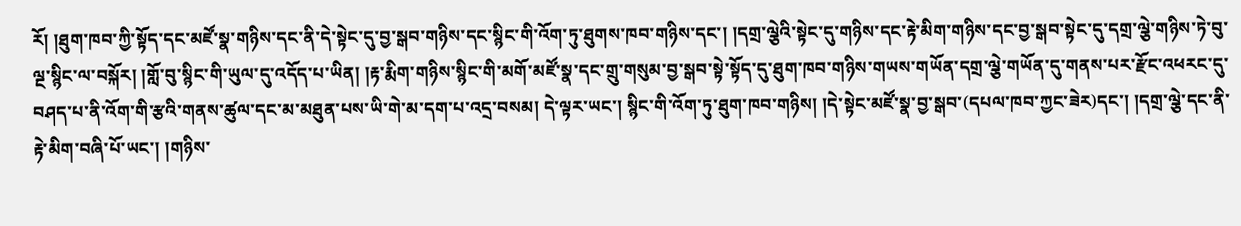རོ། །ཐུག་ཁབ་ཀྱི་སྟོད་དང་མཛོ་སྣ་གཉིས་དང་ནི་དེ་སྟེང་དུ་བྱ་སྒབ་གཉིས་དང་སྙིང་གི་འོག་ཏུ་ཐུགས་ཁབ་གཉིས་དང་། །དགྲ་ལྕེའི་སྟེང་དུ་གཉིས་དང་རྟེ་མིག་གཉིས་དང་བྱ་སྒབ་སྟེང་དུ་དགྲ་ལྕེ་གཉིས་ཏེ་བུ་ལྔ་སྙིང་ལ་བསྐོར། །གློ་བུ་སྙིང་གི་ཡུལ་དུ་འདོད་པ་ཡིན། །རྟ་རྨིག་གཉིས་སྙིང་གི་མགོ་མཛོ་སྣ་དང་གྲུ་གསུམ་བྱ་སྒབ་སྟེ་སྟོད་དུ་ཐུག་ཁབ་གཉིས་གཡས་གཡོན་དགྲ་ལྕེ་གཡོན་དུ་གནས་པར་རྫོང་འཕརང་དུ་བཤད་པ་ནི་འོག་གི་རྩའི་གནས་ཚུལ་དང་མ་མཐུན་པས་ཡི་གེ་མ་དག་པ་འདྲ་བསམ། དེ་ལྟར་ཡང་། སྙིང་གི་འོག་ཏུ་ཐུག་ཁབ་གཉིས། །དེ་སྟེང་མཛོ་སྣ་བྱ་སྒབ་(དཔལ་ཁབ་ཀྱང་ཟེར)དང་། །དགྲ་ལྕེ་དང་ནི་རྟེ་མིག་བཞི་པོ་ཡང་། །གཉིས་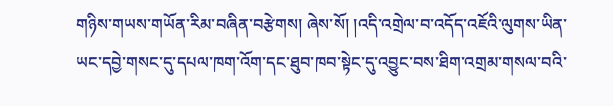གཉིས་གཡས་གཡོན་རིམ་བཞིན་བརྩེགས། ཞེས་སོ། །འདི་འགྲེལ་བ་འདོད་འཇོའི་ལུགས་ཡིན་ཡང་དབྱེ་གསང་དུ་དཔལ་ཁག་འོག་དང་ཐུབ་ཁབ་སྟེང་དུ་འབྱུང་བས་ཐིག་འགྲམ་གསལ་བའི་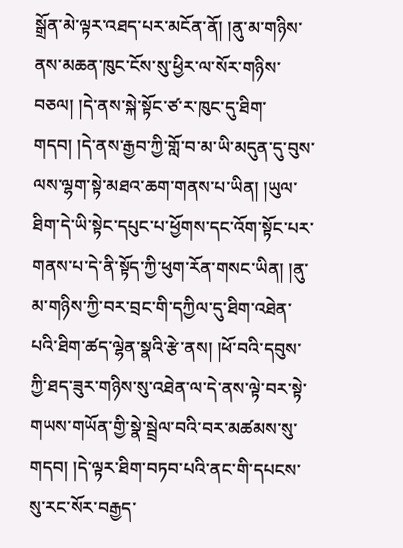སྒྲོན་མེ་ལྟར་འཐད་པར་མངོན་ནོ། །ནུ་མ་གཉིས་ནས་མཆན་ཁུང་ངོས་སུ་ཕྱིར་ལ་སོར་གཉིས་བཅལ། །དེ་ནས་སྐེ་སྟོང་ཙ་ར་ཁུང་དུ་ཐིག་གདབ། །དེ་ནས་རྒྱབ་ཀྱི་གློ་བ་མ་ཡི་མདུན་དུ་བུས་ལས་ལྷག་སྟེ་མཐའ་ཆག་གནས་པ་ཡིན། །ཡུལ་ཐིག་དེ་ཡི་སྟེང་དཔུང་པ་ཕྱོགས་དང་འོག་སྟོང་པར་གནས་པ་དེ་ནི་སྟོད་ཀྱི་ཕུག་རོན་གསང་ཡིན། །ནུ་མ་གཉིས་ཀྱི་བར་བྲང་གི་དཀྱིལ་དུ་ཐིག་འཐེན་པའི་ཐིག་ཚད་ལྷེན་སྣའི་རྩེ་ནས། །ཕོ་བའི་དབུས་ཀྱི་ཐད་ཟུར་གཉིས་སུ་འཐེན་ལ་དེ་ནས་ལྟེ་བར་སྟེ་གཡས་གཡོན་གྱི་སྣེ་སྦྲེལ་བའི་བར་མཚམས་སུ་གདབ། །དེ་ལྟར་ཐིག་བཏབ་པའི་ནང་གི་དཔངས་སུ་རང་སོར་བརྒྱད་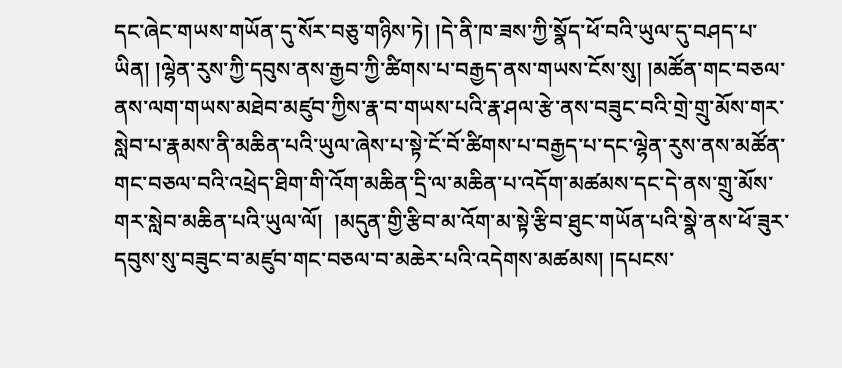དང་ཞེང་གཡས་གཡོན་དུ་སོར་བཅུ་གཉིས་ཏེ། །དེ་ནི་ཁ་ཟས་ཀྱི་སྣོད་ཕོ་བའི་ཡུལ་དུ་བཤད་པ་ཡིན། །ལྷེན་རུས་ཀྱི་དབུས་ནས་རྒྱབ་ཀྱི་ཚིགས་པ་བརྒྱད་ནས་གཡས་ངོས་སུ། །མཚོན་གང་བཅལ་ནས་ལག་གཡས་མཐེབ་མཛུབ་ཀྱིས་རྣ་བ་གཡས་པའི་རྣ་ཤལ་རྩེ་ནས་བཟུང་བའི་གྲེ་གྲུ་མོས་གར་སླེབ་པ་རྣམས་ནི་མཆིན་པའི་ཡུལ་ཞེས་པ་སྟེ་ངོ་བོ་ཚིགས་པ་བརྒྱད་པ་དང་ལྷེན་རུས་ནས་མཚོན་གང་བཅལ་བའི་འཕྲེད་ཐིག་གི་འོག་མཆིན་དྲི་ལ་མཆིན་པ་འདོག་མཚམས་དང་དེ་ནས་གྲུ་མོས་གར་སླེབ་མཆིན་པའི་ཡུལ་ལོ།  །མདུན་གྱི་རྩིབ་མ་འོག་མ་སྟེ་རྩིབ་ཐུང་གཡོན་པའི་སྣེ་ནས་ཕོ་ཟུར་དབུས་སུ་བཟུང་བ་མཛུབ་གང་བཅལ་བ་མཆེར་པའི་འདེགས་མཚམས། །དཔངས་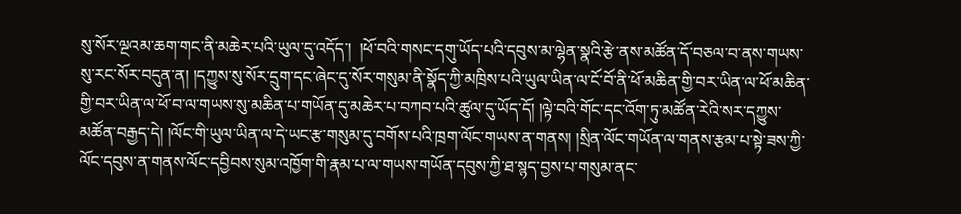སུ་སོར་ལྔའམ་ཆག་གང་ནི་མཆེར་པའི་ཡུལ་དུ་འདོད་།  །ཕོ་བའི་གསང་དགུ་ཡོད་པའི་དབུས་མ་ལྷེན་སྣའི་རྩེ་ནས་མཚོན་དོ་བཅལ་བ་ནས་གཡས་སུ་རང་སོར་བདུན་ན། །དཀྱུས་སུ་སོར་དྲུག་དང་ཞེང་དུ་སོར་གསུམ་ནི་སྣོད་ཀྱི་མཁྲིས་པའི་ཡུལ་ཡིན་ལ་ངོ་བོ་ནི་ཕོ་མཆིན་གྱི་བར་ཡིན་ལ་ཕོ་མཆིན་གྱི་བར་ཡིན་ལ་ཕོ་བ་ལ་གཡས་སུ་མཆིན་པ་གཡོན་དུ་མཆེར་པ་བཀབ་པའི་ཚུལ་དུ་ཡོད་དོ། །ལྟེ་བའི་གོང་དང་འོག་ཏུ་མཚོན་རེའི་སར་དཀྱུས་མཚོན་བརྒྱད་དེ། །ལོང་གི་ཡུལ་ཡིན་ལ་དེ་ཡང་རྩ་གསུམ་དུ་བགོས་པའི་ཁྲག་ལོང་གཡས་ན་གནས། །སྲིན་ལོང་གཡོན་ལ་གནས་རྩམ་པ་སྟེ་ཟས་ཀྱི་ལོང་དབུས་ན་གནས་ལོང་དབྱིབས་སུམ་འཁྱོག་གི་རྣམ་པ་ལ་གཡས་གཡོན་དབུས་ཀྱི་ཐ་སྙད་བྱས་པ་གསུམ་ནང་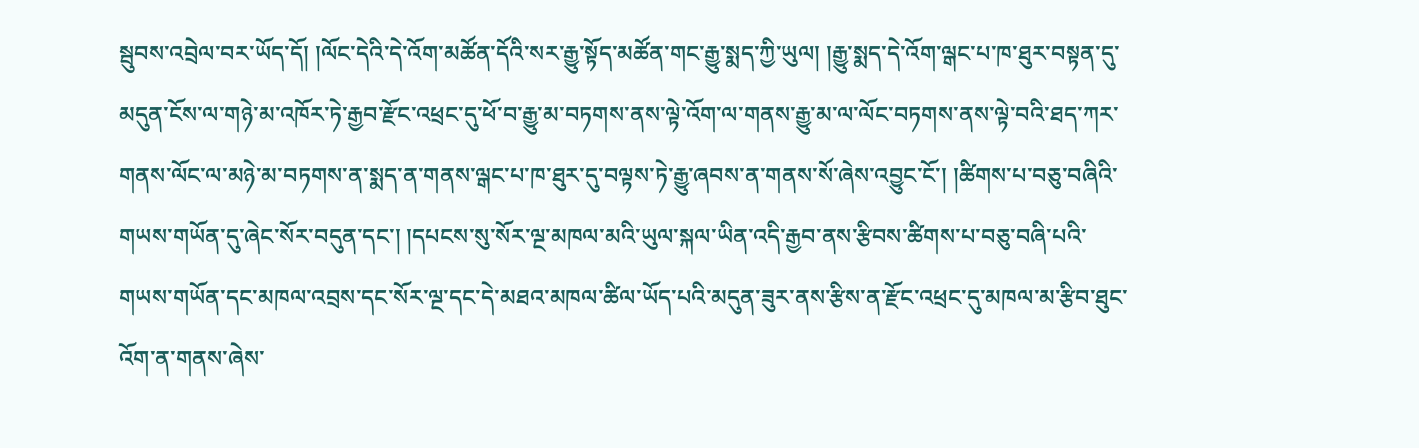སྦུབས་འབྲེལ་བར་ཡོད་དོ། །ལོང་དེའི་དེ་འོག་མཚོན་དོའི་སར་རྒྱུ་སྟོད་མཚོན་གང་རྒྱུ་སྨད་ཀྱི་ཡུལ། །རྒྱུ་སྨད་དེ་འོག་ལྒང་པ་ཁ་ཐུར་བསྟན་དུ་མདུན་ངོས་ལ་གཉེ་མ་འཁོར་ཏེ་རྒྱབ་རྫོང་འཕྲང་དུ་ཕོ་བ་རྒྱུ་མ་བཏགས་ནས་ལྟེ་འོག་ལ་གནས་རྒྱུ་མ་ལ་ལོང་བཏགས་ནས་ལྟེ་བའི་ཐད་ཀར་གནས་ལོང་ལ་མཉེ་མ་བཏགས་ན་སྨད་ན་གནས་ལྒང་པ་ཁ་ཐུར་དུ་བལྟས་ཏེ་རྒྱུ་ཞབས་ན་གནས་སོ་ཞེས་འབྱུང་ངོ་། །ཚིགས་པ་བཅུ་བཞིའི་གཡས་གཡོན་དུ་ཞེང་སོར་བདུན་དང་། །དཔངས་སུ་སོར་ལྔ་མཁལ་མའི་ཡུལ་སྐལ་ཡིན་འདི་རྒྱབ་ནས་རྩིབས་ཚིགས་པ་བཅུ་བཞི་པའི་གཡས་གཡོན་དང་མཁལ་འབྲས་དང་སོར་ལྔ་དང་དེ་མཐའ་མཁལ་ཚིལ་ཡོད་པའི་མདུན་ཟུར་ནས་རྩིས་ན་རྫོང་འཕྲང་དུ་མཁལ་མ་རྩིབ་ཐུང་འོག་ན་གནས་ཞེས་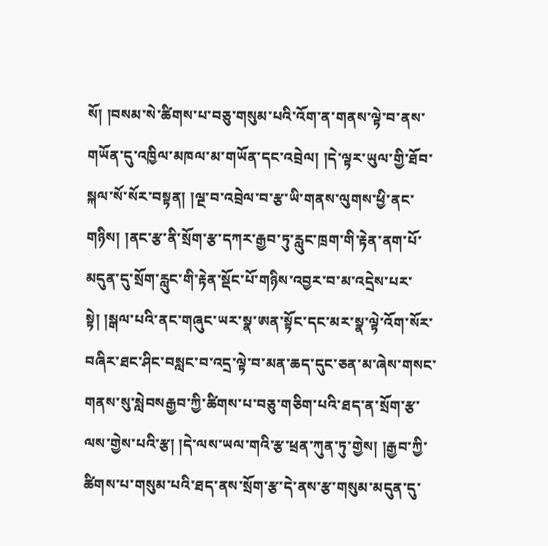སོ། །བསམ་སེ་ཚིགས་པ་བཅུ་གསུམ་པའི་འོག་ན་གནས་ལྟེ་བ་ནས་གཡོན་དུ་འཁྱིལ་མཁལ་མ་གཡོན་དང་འབྲེལ། །དེ་ལྟར་ཡུལ་གྱི་ཐོབ་སྐལ་སོ་སོར་བསྟན། །ལྔ་བ་འབྲེལ་བ་རྩ་ཡི་གནས་ལུགས་ཕྱི་ནང་གཉིས། །ནང་རྩ་ནི་སྲོག་རྩ་དཀར་རྒྱབ་ཏུ་རླུང་ཁྲག་གི་རྟེན་ནག་པོ་མདུན་དུ་སྲོག་རླུང་གི་རྟེན་སྡོང་པོ་གཉིས་འབྱར་བ་མ་འདྲེས་པར་སྟེ། །སྒལ་པའི་ནང་གཞུང་ཡར་སྣ་ཨན་སྟོང་དང་མར་སྣ་ལྟེ་འོག་སོར་བཞིར་ཐང་ཤིང་བསླང་བ་འདྲ་ལྟེ་བ་མན་ཆད་དུང་ཅན་མ་ཞེས་གསང་གནས་སུ་སླེབསརྒྱབ་ཀྱི་ཚིགས་པ་བཅུ་གཅིག་པའི་ཐད་ན་སྲོག་རྩ་ལས་གྱེས་པའི་རྩ། །དེ་ལས་ཡལ་གའི་རྩ་ཕྲན་ཀུན་ཏུ་གྱེས། །རྒྱབ་ཀྱི་ཚིགས་པ་གསུམ་པའི་ཐད་ནས་སྲོག་རྩ་དེ་ནས་རྩ་གསུམ་མདུན་དུ་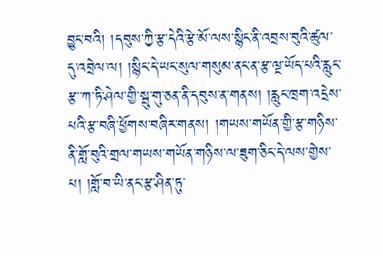བྱུང་བའི། །དབུས་ཀྱི་རྩ་དེའི་རྩེ་མོ་ལས་སྙིང་ནི་འབྲས་བུའི་ཚུལ་དུ་འབྲེལ་ལ། །སྙིང་དེ་ཡང་སུལ་གསུམ་ནང་ན་རྩ་ལྔ་ཡོད་པའི་རླུང་རྩ་་ཀ་ཏི་ཤེལ་གྱི་སྦུ་གུ་ཅན་ནི་དབུས་ན་གནས། །རླུང་ཁྲག་འདྲེས་པའི་རྩ་བཞི་ཕྱོགས་བཞིར་གནས། །གཡས་གཡོན་གྱི་རྩ་གཉིས་ནི་གློ་བུའི་གྲལ་གཡས་གཡོན་གཉིས་ལ་ཟུག་ཅིང་དེ་ལས་གྱེས་པ། །གློ་བ་ཡི་ནང་རྩ་ཤིན་ཏུ་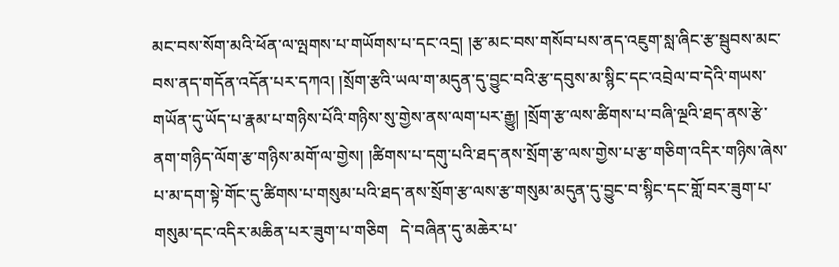མང་བས་སོག་མའི་ཕོན་ལ་ལྤགས་པ་གཡོགས་པ་དང་འདྲ། །རྩ་མང་བས་གསོབ་པས་ནད་འཇུག་སླ་ཞིང་རྩ་སྦུབས་མང་བས་ནད་གདོན་འདོན་པར་དཀའ། །སྲོག་རྩའི་ཡལ་ག་མདུན་དུ་བྱུང་བའི་རྩ་དབུས་མ་སྙིང་དང་འབྲེལ་བ་དེའི་གཡས་གཡོན་དུ་ཡོད་པ་རྣམ་པ་གཉིས་པོའི་གཉིས་སུ་གྱེས་ནས་ལག་པར་རྒྱུ། །སྲོག་རྩ་ལས་ཚིགས་པ་བཞི་ལྔའི་ཐད་ནས་རྩེ་ནག་གཉིད་ལོག་རྩ་གཉིས་མགོ་ལ་གྱེས། །ཚིགས་པ་དགུ་པའི་ཐད་ནས་སྲོག་རྩ་ལས་གྱེས་པ་རྩ་གཅིག་འདིར་གཉིས་ཞེས་པ་མ་དག་སྟེ་གོང་དུ་ཚིགས་པ་གསུམ་པའི་ཐད་ནས་སྲོག་རྩ་ལས་རྩ་གསུམ་མདུན་དུ་བྱུང་བ་སྙིང་དང་གློ་བར་ཟུག་པ་གསུམ་དང་འདིར་མཆིན་པར་ཟུག་པ་གཅིག   དེ་བཞིན་དུ་མཆེར་པ་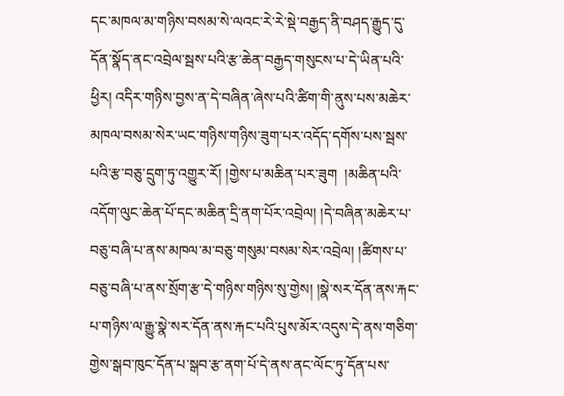དང་མཁལ་མ་གཉིས་བསམ་སེ་ལའང་རེ་རེ་སྡེ་བརྒྱད་ནི་བཤད་རྒྱུད་དུ་དོན་སྣོད་ནང་འབྲེལ་སྦས་པའི་རྩ་ཆེན་བརྒྱད་གསུངས་པ་དེ་ཡིན་པའི་ཕྱིར། འདིར་གཉིས་བྱས་ན་དེ་བཞིན་ཞེས་པའི་ཚིག་གི་ནུས་པས་མཆེར་མཁལ་བསམ་སེར་ཡང་གཉིས་གཉིས་ཟུག་པར་འདོད་དགོས་པས་སྦས་པའི་རྩ་བཅུ་དྲུག་ཏུ་འགྱུར་རོ། །གྱེས་པ་མཆིན་པར་ཟུག  །མཆིན་པའི་འདོག་ལུང་ཆེན་པོ་དང་མཆིན་དྲི་ནག་པོར་འབྲེལ། །དེ་བཞིན་མཆེར་པ་བཅུ་བཞི་པ་ནས་མཁལ་མ་བཅུ་གསུམ་བསམ་སེར་འབྲེལ། །ཚིགས་པ་བཅུ་བཞི་པ་ནས་སྲོག་རྩ་དེ་གཉིས་གཉིས་སུ་གྱེས། །སྣེ་སར་དོན་ནས་རྐང་པ་གཉིས་ལ་རྒྱུ་སྣེ་སར་དོན་ནས་རྐང་པའི་པུས་མོར་འདུས་དེ་ནས་གཅིག་གྱེས་སྒབ་ཁུང་དོན་པ་སྒབ་རྩ་ནག་པོ་དེ་ནས་ནང་ལོང་ཏུ་དོན་པས་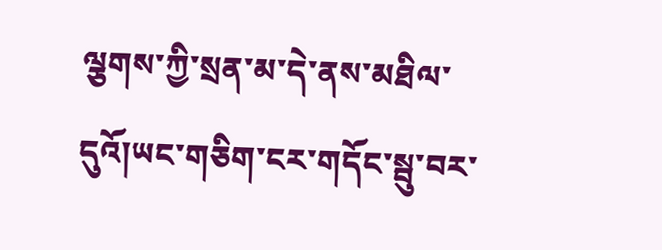ལྕགས་ཀྱི་སྲན་མ་དེ་ནས་མཐིལ་དུའོ།ཡང་གཅིག་ངར་གདོང་སྦུ་བར་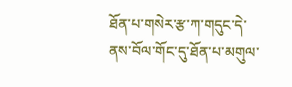ཐོན་པ་གསེར་རྩ་ཀ་གདུང་དེ་ནས་བོལ་གོང་དུ་ཐོན་པ་མགུལ་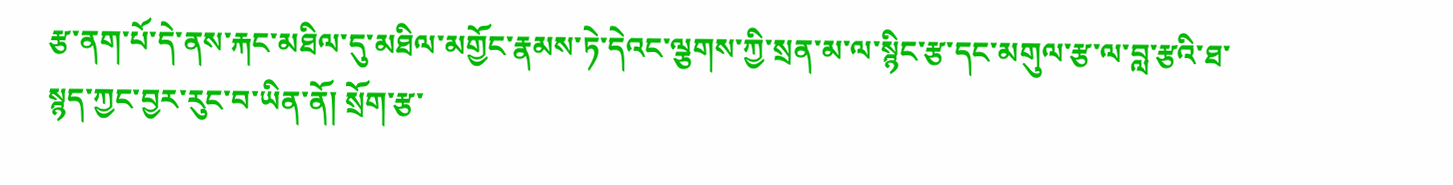རྩ་ནག་པོ་དེ་ནས་རྐང་མཐིལ་དུ་མཐིལ་མགྱོང་རྣམས་ཏེ་དེའང་ལྕགས་ཀྱི་སྲན་མ་ལ་སྙིང་རྩ་དང་མགུལ་རྩ་ལ་བླ་རྩའི་ཐ་སྙད་ཀྱང་བྱར་རུང་བ་ཡིན་ནོ། སྲོག་རྩ་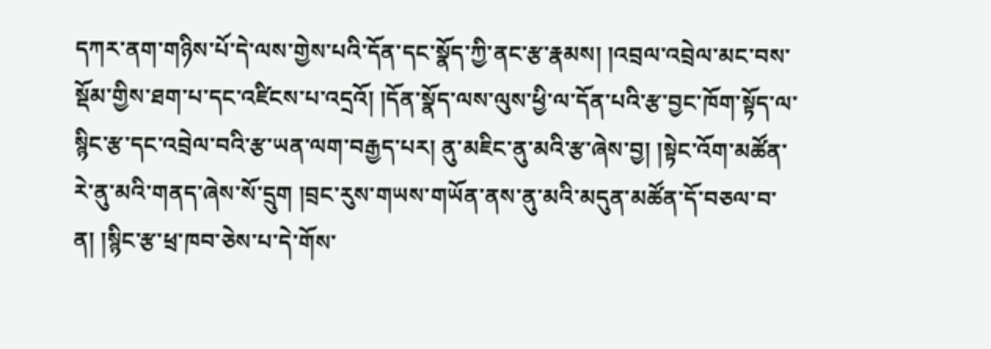དཀར་ནག་གཉིས་པོ་དེ་ལས་གྱེས་པའི་དོན་དང་སྣོད་ཀྱི་ནང་རྩ་རྣམས། །འབྲལ་འབྲེལ་མང་བས་སྡོམ་གྱིས་ཐག་པ་དང་འཛིངས་པ་འདྲའོ། །དོན་སྣོད་ལས་ལུས་ཕྱི་ལ་དོན་པའི་རྩ་བྱང་ཁོག་སྟོད་ལ་སྙིང་རྩ་དང་འབྲེལ་བའི་རྩ་ཡན་ལག་བརྒྱད་པར། ནུ་མཇིང་ནུ་མའི་རྩ་ཞེས་བྱ། །སྟེང་འོག་མཚོན་རེ་ནུ་མའི་གནད་ཞེས་སོ་དྲུག །བྲང་རུས་གཡས་གཡོན་ནས་ནུ་མའི་མདུན་མཚོན་དོ་བཅལ་བ་ན། །སྙིང་རྩ་ཕྲ་ཁབ་ཅེས་པ་དེ་གོས་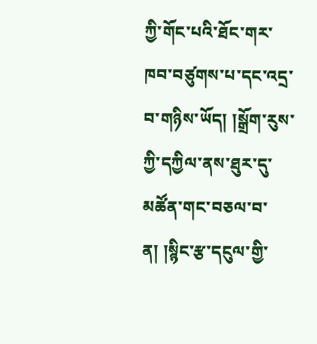ཀྱི་གོང་པའི་ཐོང་གར་ཁབ་བཙུགས་པ་དང་འདྲ་བ་གཉིས་ཡོད། །སྒྲོག་རུས་ཀྱི་དཀྱིལ་ནས་ཐུར་དུ་མཚོན་གང་བཅལ་བ་ན། །སྙིང་རྩ་དངུལ་གྱི་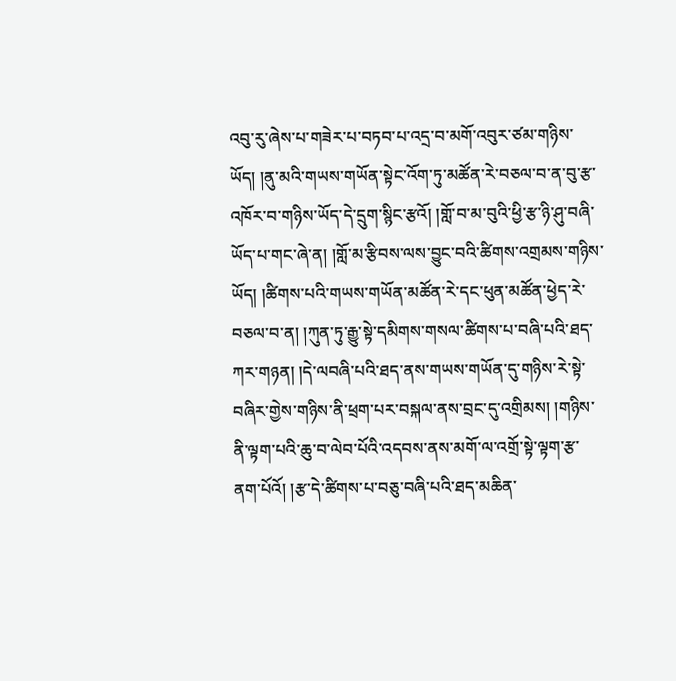འབུ་རུ་ཞེས་པ་གཟེར་པ་བཏབ་པ་འདྲ་བ་མགོ་འབུར་ཙམ་གཉིས་ཡོད། །ནུ་མའི་གཡས་གཡོན་སྟེང་འོག་ཏུ་མཚོན་རེ་བཅལ་བ་ན་བུ་རྩ་འཁོར་བ་གཉིས་ཡོད་དེ་དྲུག་སྙིང་རྩའོ། །གློ་བ་མ་བུའི་ཕྱི་རྩ་ཉི་ཤུ་བཞི་ཡོད་པ་གང་ཞེ་ན། །གློ་མ་རྩིབས་ལས་བྱུང་བའི་ཚིགས་འགྲམས་གཉིས་ཡོད། །ཚིགས་པའི་གཡས་གཡོན་མཚོན་རེ་དང་ཕུན་མཚོན་ཕྱེད་རེ་བཅལ་བ་ན། །ཀུན་ཏུ་རྒྱུ་སྟེ་དམིགས་གསལ་ཚིགས་པ་བཞི་པའི་ཐད་ཀར་གཉན། །དེ་ལབཞི་པའི་ཐད་ནས་གཡས་གཡོན་དུ་གཉིས་རེ་སྟེ་བཞིར་གྱེས་གཉིས་ནི་ཕྲག་པར་བསྐལ་ནས་བྲང་དུ་འགྲིམས། །གཉིས་ནི་ལྟག་པའི་ཆུ་བ་ལེབ་པོའི་འདབས་ནས་མགོ་ལ་འགྲོ་སྟེ་ལྟག་རྩ་ནག་པོའོ། །རྩ་དེ་ཚིགས་པ་བཅུ་བཞི་པའི་ཐད་མཆིན་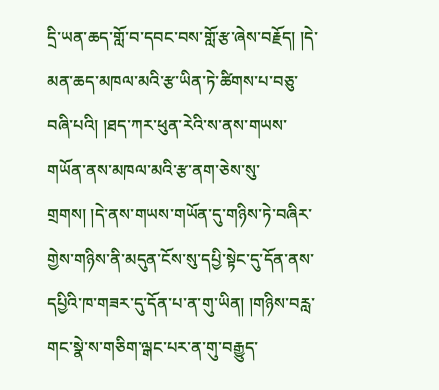དྲི་ཡན་ཆད་གློ་བ་དབང་བས་གློ་རྩ་ཞེས་བརྗོད། །དེ་མན་ཆད་མཁལ་མའི་རྩ་ཡིན་ཏེ་ཚིགས་པ་བཅུ་བཞི་པའི། །ཐད་ཀར་ཕུན་རེའི་ས་ནས་གཡས་གཡོན་ནས་མཁལ་མའི་རྩ་ནག་ཅེས་སུ་གྲགས། །དེ་ནས་གཡས་གཡོན་དུ་གཉིས་ཏེ་བཞིར་གྱེས་གཉིས་ནི་མདུན་ངོས་སུ་དཔྱི་སྟེང་དུ་དོན་ནས་དཔྱིའི་ཁ་གཟར་དུ་དོན་པ་ན་གུ་ཡིན། །གཉིས་བརླ་གང་སྣེ་ས་གཅིག་ལྒང་པར་ན་གུ་བརྒྱུད་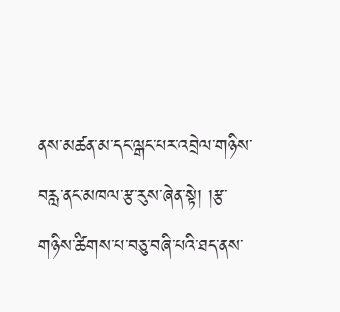ནས་མཚན་མ་དང་ལྒང་པར་འབྲེལ་གཉིས་བརླ་ནང་མཁལ་རྩ་རུས་ཞེན་སྟེ། །རྩ་གཉིས་ཚིགས་པ་བཅུ་བཞི་པའི་ཐད་ནས་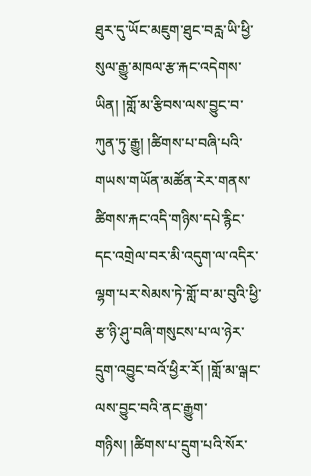ཐུར་དུ་ཡོང་མཇུག་ཐུང་བརླ་ཡི་ཕྱི་སུལ་རྒྱུ་མཁལ་རྩ་རྐང་འདེགས་ཡིན། །གློ་མ་རྩིབས་ལས་བྱུང་བ་ཀུན་ཏུ་རྒྱུ། །ཚིགས་པ་བཞི་པའི་གཡས་གཡོན་མཚོན་རེར་གནས་ཚིགས་རྐང་འདི་གཉིས་དཔེ་རྙིང་དང་འགྲེལ་བར་མི་འདུག་ལ་འདིར་ལྷག་པར་སེམས་ཏེ་གློ་བ་མ་བུའི་ཕྱི་རྩ་ཉི་ཤུ་བཞི་གསུངས་པ་ལ་ཉེར་དྲུག་འབྱུང་བའོ་ཕྱིར་རོ། །གློ་མ་ལྒང་ལས་བྱུང་བའི་ནང་རྒྱུག་གཉིས། །ཚིགས་པ་དྲུག་པའི་སོར་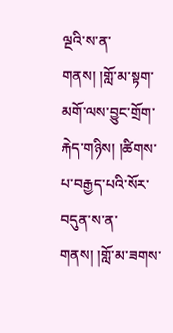ལྔའི་ས་ན་གནས། །གློ་མ་སྟག་མགོ་ལས་བྱུང་གྲོག་རྐེད་གཉིས། །ཚིགས་པ་བརྒྱད་པའི་སོར་བདུན་ས་ན་གནས། །གློ་མ་ཟགས་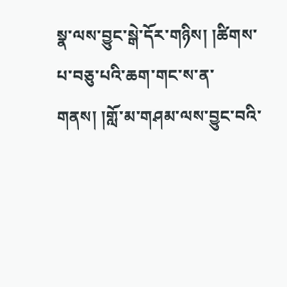སྣ་ལས་བྱུང་སྒེ་དོར་གཉིས། །ཚིགས་པ་བཅུ་པའི་ཆག་གང་ས་ན་གནས། །གློ་མ་གཤམ་ལས་བྱུང་བའི་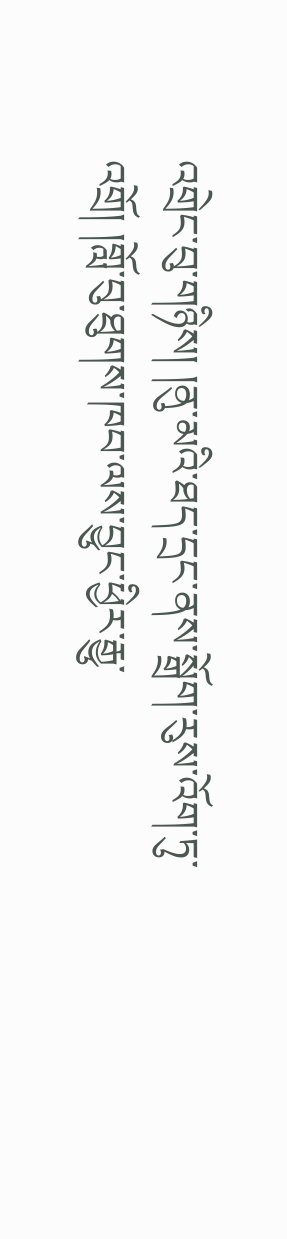འགྲེང་བུ་གཉིས། །ནུ་མའི་ཐད་དྲང་ནས་སྒྲོག་རུས་འོག་ཏུ་འགྲོ། །གློ་བུ་ཐུགས་ཁབ་ལས་བྱུང་ཕྱིར་རྒྱུ་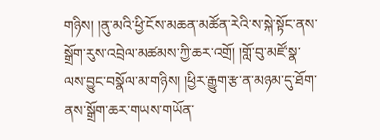གཉིས། །ནུ་མའི་ཕྱི་ངོས་མཆན་མཚོན་རེའི་ས་སྐེ་སྟོང་ནས་སྒྲོག་རུས་འབྲེལ་མཚམས་ཀྱི་ཆར་འགྲོ། །གློ་བུ་མཛོ་སྣ་ལས་བྱུང་བསྣོལ་མ་གཉིས། །ཕྱིར་རྒྱུག་རྩ་ན་མཉམ་དུ་ཐོག་ནས་སྒྲོག་ཆར་གཡས་གཡོན་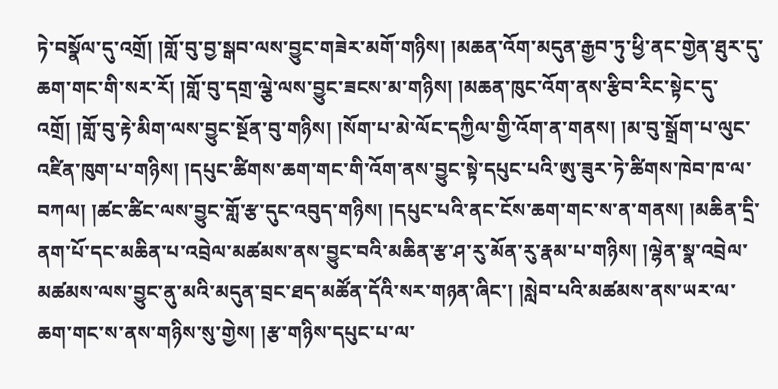ཏེ་བསྣོལ་དུ་འགྲོ། །གློ་བུ་བྱ་སྒབ་ལས་བྱུང་གཟེར་མགོ་གཉིས། །མཆན་འོག་མདུན་རྒྱབ་ཏུ་ཕྱི་ནང་གྱེན་ཐུར་དུ་ཆག་གང་གི་སར་རོ། །གློ་བུ་དགྲ་ལྕེ་ལས་བྱུང་ཟངས་མ་གཉིས། །མཆན་ཁུང་འོག་ནས་རྩིབ་རིང་སྟེང་དུ་འགྲོ། །གློ་བུ་རྟེ་མིག་ལས་བྱུང་སྔོན་བུ་གཉིས། །སོག་པ་མེ་ལོང་དཀྱིལ་གྱི་འོག་ན་གནས། །མ་བུ་སྒྲོག་པ་ལུང་འཛིན་ཁུག་པ་གཉིས། །དཔུང་ཚིགས་ཆག་གང་གི་འོག་ནས་བྱུང་སྟེ་དཔུང་པའི་ཨུ་ཟུར་ཏེ་ཚིགས་ཁེབ་ཁ་ལ་བཀལ། །ཚང་ཚིང་ལས་བྱུང་གློ་རྩ་དུང་འབུད་གཉིས། །དཔུང་པའི་ནང་ངོས་ཆག་གང་ས་ན་གནས། །མཆིན་དྲི་ནག་པོ་དང་མཆིན་པ་འབྲེལ་མཚམས་ནས་བྱུང་བའི་མཆིན་རྩ་ཤ་རུ་མོན་རུ་རྣམ་པ་གཉིས། །ལྷེན་སྣ་འབྲེལ་མཚམས་ལས་བྱུང་ནུ་མའི་མདུན་བྲང་ཐད་མཚོན་དོའི་སར་གཉན་ཞིང་། །སླེབ་པའི་མཚམས་ནས་ཡར་ལ་ཆག་གང་ས་ནས་གཉིས་སུ་གྱེས། །རྩ་གཉིས་དཔུང་པ་ལ་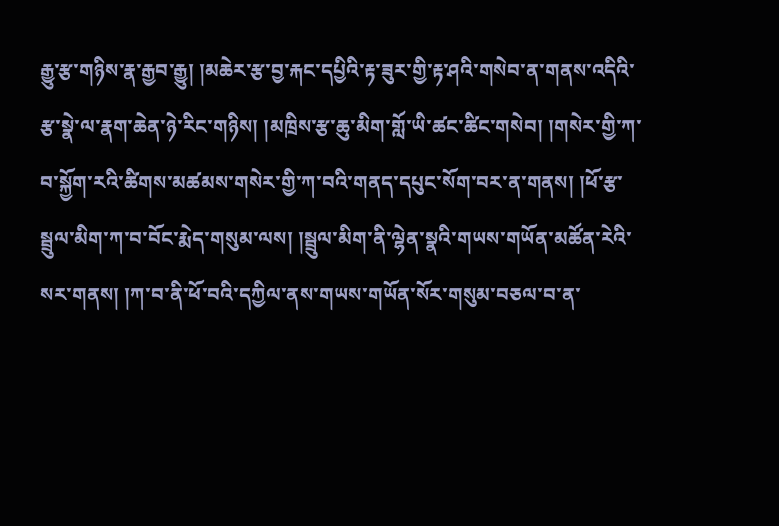རྒྱུ་རྩ་གཉིས་རྣ་རྒྱབ་རྒྱུ། །མཆེར་རྩ་བྱ་རྐང་དཔྱིའི་རྟ་ཟུར་གྱི་རྟ་ཤའི་གསེབ་ན་གནས་འདིའི་རྩ་སྣེ་ལ་རྣག་ཆེན་ཉེ་རིང་གཉིས། །མཁྲིས་རྩ་ཆུ་མིག་གློ་ཡི་ཚང་ཚིང་གསེབ། །གསེར་གྱི་ཀ་བ་སྐྱོག་རའི་ཚིགས་མཚམས་གསེར་གྱི་ཀ་བའི་གནད་དཔུང་སོག་བར་ན་གནས། །ཕོ་རྩ་སྦྲུལ་མིག་ཀ་བ་བོང་རྨེད་གསུམ་ལས། །སྦྲུལ་མིག་ནི་ལྷེན་སྣའི་གཡས་གཡོན་མཚོན་རེའི་སར་གནས། །ཀ་བ་ནི་ཕོ་བའི་དཀྱིལ་ནས་གཡས་གཡོན་སོར་གསུམ་བཅལ་བ་ན་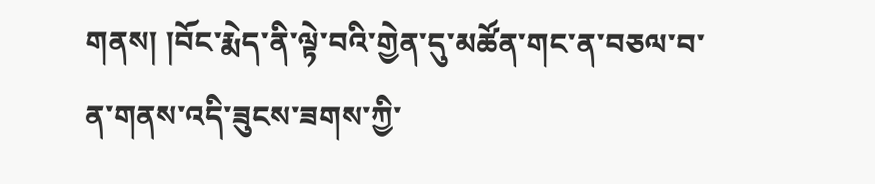གནས། །བོང་རྨེད་ནི་ལྟེ་བའི་གྱེན་དུ་མཚོན་གང་ན་བཅལ་བ་ན་གནས་འདི་ཟུངས་ཟགས་ཀྱི་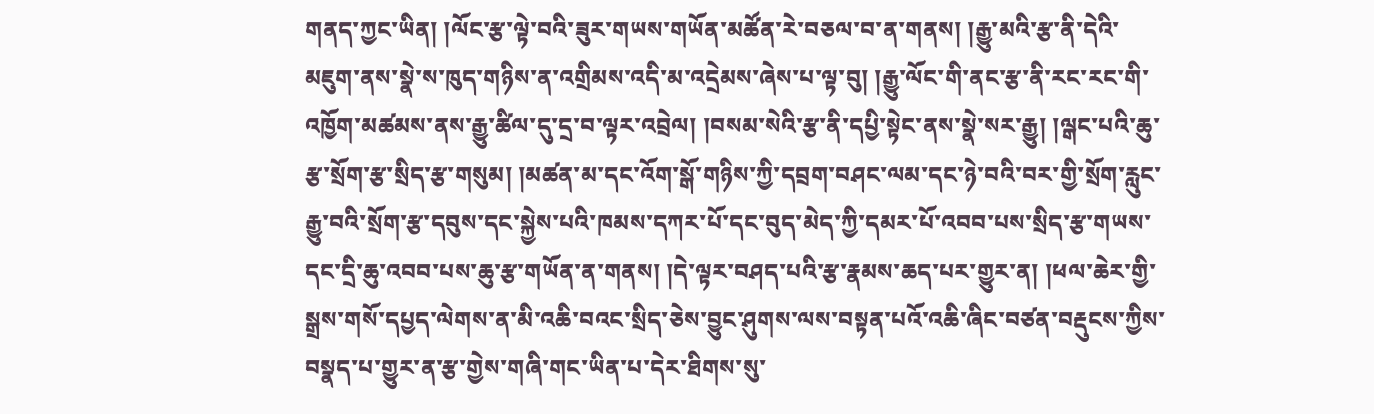གནད་ཀྱང་ཡིན། །ལོང་རྩ་ལྟེ་བའི་ཟུར་གཡས་གཡོན་མཚོན་རེ་བཅལ་བ་ན་གནས། །རྒྱུ་མའི་རྩ་ནི་དེའི་མཇུག་ནས་སྣེ་ས་ཁུད་གཉིས་ན་འགྲིམས་འདི་མ་འདྲེམས་ཞེས་པ་ལྟ་བུ། །རྒྱུ་ལོང་གི་ནང་རྩ་ནི་རང་རང་གི་འཁྱོག་མཚམས་ནས་རྒྱུ་ཚིལ་དུ་དྲ་བ་ལྟར་འབྲེལ། །བསམ་སེའི་རྩ་ནི་དཔྱི་སྟེང་ནས་སྣེ་སར་རྒྱུ། །ལྒང་པའི་ཆུ་རྩ་སྲོག་རྩ་སྲིད་རྩ་གསུམ། །མཚན་མ་དང་འོག་སྒོ་གཉིས་ཀྱི་དབྲག་བཤང་ལམ་དང་ཉེ་བའི་བར་གྱི་སྲོག་རླུང་རྒྱུ་བའི་སྲོག་རྩ་དབུས་དང་སྐྱེས་པའི་ཁམས་དཀར་པོ་དང་བུད་མེད་ཀྱི་དམར་པོ་འབབ་པས་སྲིད་རྩ་གཡས་དང་དྲི་ཆུ་འབབ་པས་ཆུ་རྩ་གཡོན་ན་གནས། །དེ་ལྟར་བཤད་པའི་རྩ་རྣམས་ཆད་པར་གྱུར་ན། །ཕལ་ཆེར་གྱི་སྒྲས་གསོ་དཔྱད་ལེགས་ན་མི་འཆི་བའང་སྲིད་ཅེས་བྱུང་ཤུགས་ལས་བསྟན་པའོ་འཆི་ཞིང་བཙན་བརྡུངས་ཀྱིས་བསྣད་པ་གྱུར་ན་རྩ་གྱེས་གཞི་གང་ཡིན་པ་དེར་ཐིགས་སུ་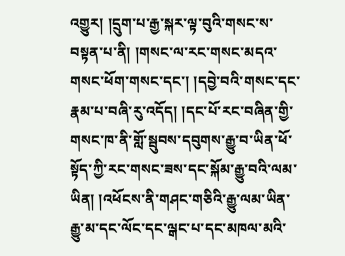འགྱུར། །དྲུག་པ་རྒྱ་སྐར་ལྟ་བུའི་གསང་ས་བསྟན་པ་ནི། །གསང་ལ་རང་གསང་མདའ་གསང་ཕོག་གསང་དང་། །དབྱེ་བའི་གསང་དང་རྣམ་པ་བཞི་རུ་འདོད། །དང་པོ་རང་བཞིན་གྱི་གསང་ཁ་ནི་གློ་སྦུབས་དབུགས་རྒྱུ་བ་ཡིན་ཕོ་སྟོད་ཀྱི་རང་གསང་ཟས་དང་སྐོམ་རྒྱུ་བའི་ལམ་ཡིན། །འཕོངས་ནི་གཤང་གཅིའི་རྒྱུ་ལམ་ཡིན་རྒྱུ་མ་དང་ལོང་དང་ལྒང་པ་དང་མཁལ་མའི་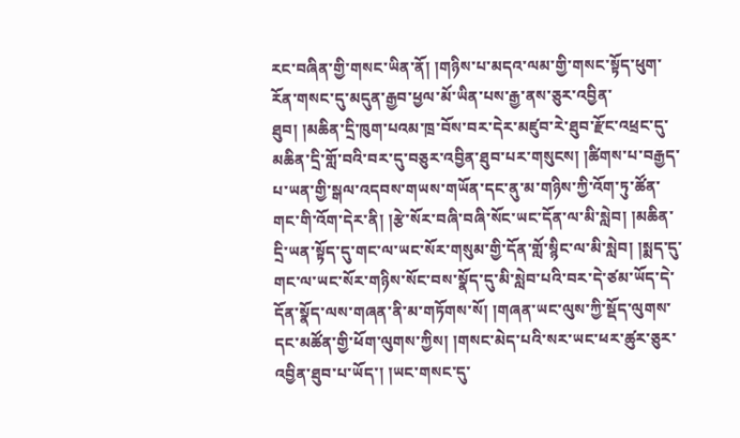རང་བཞིན་གྱི་གསང་ཡིན་ནོ། །གཉིས་པ་མདའ་ལམ་གྱི་གསང་སྟོད་ཕུག་རོན་གསང་དུ་མདུན་རྒྱབ་ཕྱལ་མོ་ཡིན་པས་རྒྱ་ནས་ཅུར་འབྱིན་ཐུབ། །མཆིན་དྲི་ཁུག་པའམ་ཁྲ་བོས་བར་དེར་མཛུབ་རེ་ཐུབ་རྫོང་འཕྲང་དུ་མཆིན་དྲི་གློ་བའི་བར་དུ་བཅུར་འབྱིན་ཐུབ་པར་གསུངས། །ཚིགས་པ་བརྒྱད་པ་ཡན་གྱི་སྒལ་འདབས་གཡས་གཡོན་དང་ནུ་མ་གཉིས་ཀྱི་འོག་ཏུ་ཚོན་གང་གི་འོག་དེར་ནི། །རྩེ་སོར་བཞི་བཞི་སོང་ཡང་དོན་ལ་མི་སླེབ། །མཆིན་དྲི་ཡན་སྟོད་དུ་གང་ལ་ཡང་སོར་གསུམ་གྱི་དོན་གློ་སྙིང་ལ་མི་སླེབ། །སྨད་དུ་གང་ལ་ཡང་སོར་གཉིས་སོང་བས་སྣོད་དུ་མི་སླེབ་པའི་བར་དེ་ཙམ་ཡོད་དེ་དོན་སྣོད་ལས་གཞན་ནི་མ་གཏོགས་སོ། །གཞན་ཡང་ལུས་ཀྱི་སྡོད་ལུགས་དང་མཚོན་གྱི་ཕོག་ལུགས་ཀྱིས། །གསང་མེད་པའི་སར་ཡང་ཕར་ཚུར་ཅུར་འབྱིན་ཐུབ་པ་ཡོད་། །ཡང་གསང་དུ་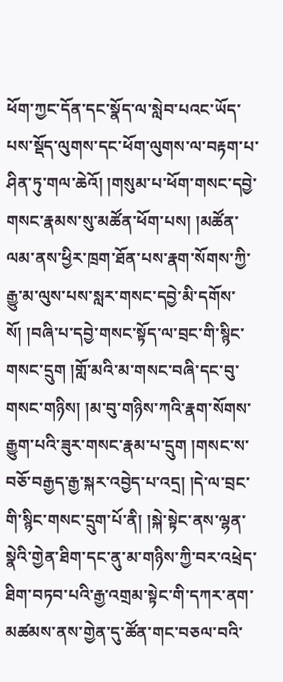ཕོག་ཀྱང་དོན་དང་སྣོད་ལ་སླེབ་པའང་ཡོད་པས་སྡོད་ལུགས་དང་ཕོག་ལུགས་ལ་བརྟག་པ་ཤིན་ཏུ་གལ་ཆེའོ། །གསུམ་པ་ཕོག་གསང་དབྱེ་གསང་རྣམས་སུ་མཚོན་ཕོག་པས། །མཚོན་ལམ་ནས་ཕྱིར་ཁྲག་ཐོན་པས་རྣག་སོགས་ཀྱི་རྒྱུ་མ་ལུས་པས་སླར་གསང་དབྱེ་མི་དགོས་སོ། །བཞི་པ་དབྱེ་གསང་སྟོད་ལ་བྲང་གི་སྙིང་གསང་དྲུག །གློ་མའི་མ་གསང་བཞི་དང་བུ་གསང་གཉིས། །མ་བུ་གཉིས་ཀའི་རྣག་སོགས་རྒྱུག་པའི་ཟུར་གསང་རྣམ་པ་དྲུག །གསང་ས་བཅོ་བརྒྱད་རྒྱ་སྐར་འབྱེད་པ་འདྲ། །དེ་ལ་བྲང་གི་སྙིང་གསང་དྲུག་པོ་ནི། །སྐེ་སྟེང་ནས་ལྷན་སྣེའི་གྱེན་ཐིག་དང་ནུ་མ་གཉིས་ཀྱི་བར་འཕྲེད་ཐིག་བཏབ་པའི་རྒྱ་འགྲམ་སྟེང་གི་དཀར་ནག་མཚམས་ནས་གྱེན་དུ་ཚོན་གང་བཅལ་བའི་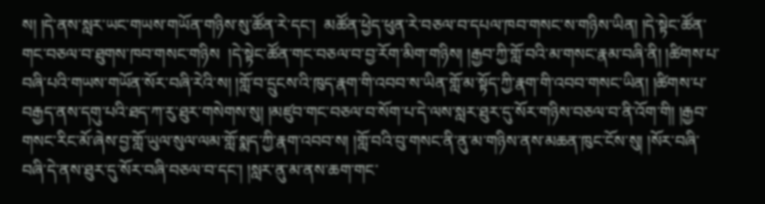ས། །དེ་ནས་སླར་ཡང་གཡས་གཡོན་གཉིས་སུ་ཚོན་རེ་དང་།  མཚོན་ཕྱེད་ཕུན་རེ་བཅལ་བ་དཔལ་ཁབ་གསང་ས་གཉིས་ཡིན། །དེ་སྟེང་ཚོན་གང་བཅལ་བ་ཐུགས་ཁབ་གསང་གཉིས  །དེ་སྟེང་ཚོན་གང་བཅལ་བ་བྱ་རོག་མིག་གཉིས། །རྒྱབ་ཀྱི་གློ་བའི་མ་གསང་རྣམ་བཞི་ནི། །ཚིགས་པ་བཞི་པའི་གཡས་གཡོན་སོར་བཞི་རེའི་ས། །གློ་བ་དྲུངས་འི་ཁུད་རྣག་གི་འབབ་ས་ཡིན་གློ་མ་སྟོད་ཀྱི་རྣག་གི་འབབ་གསང་ཡིན། །ཚིགས་པ་བརྒྱད་ནས་དགུ་པའི་ཐད་ཀ་རུ་ཐུར་གསེགས་སུ། །མཛུབ་གང་བཅལ་བ་སོག་པ་དེ་ལས་སླར་ཐུར་དུ་སོར་གཉིས་བཅལ་བ་ནི་འོག་གི། །རྒྱབ་གསང་རིང་མོ་ཞེས་བྱ་གློ་ཡུལ་སུལ་ལམ་གློ་སྨད་ཀྱི་རྣག་འབབ་ས། །གློ་བའི་བུ་གསང་ནི་ནུ་མ་གཉིས་ནས་མཆན་ཁུང་ངོས་སུ། །སོར་བཞི་བཞི་དེ་ནས་ཐུར་དུ་སོར་བཞི་བཅལ་བ་དང་། །སླར་ནུ་མ་ནས་ཆག་གང་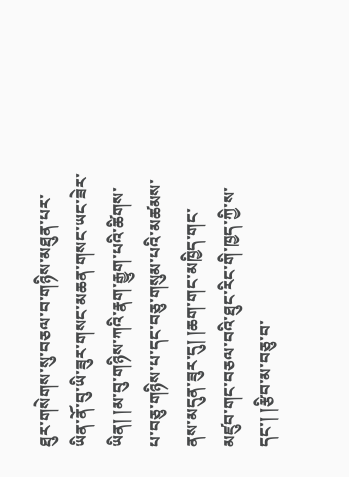ཐུར་གསེགས་སུ་བཅལ་བ་གཉིས་མཐུན་པར་ཡིན་ནོ་བུ་ཡི་ཟུར་གསང་མཆན་གསང་ཡང་ཟེར་ཡིན། །མ་བུ་གཉིས་ཀའི་རྣག་རྒྱུག་པའི་ཚིགས་པ་བཅུ་གཉིས་པ་དང་བཅུ་གསུམ་པའི་མཚམས་ནས་མདུན་ཟུར་དུ། །ཆག་གང་མཁྱིད་གང་མཛུབ་གང་བཅལ་བའི་ཐུང་རིང་གི་ཁྱད་ཀྱི་ས་དང་། །རྩིབ་མ་བཅུ་བ་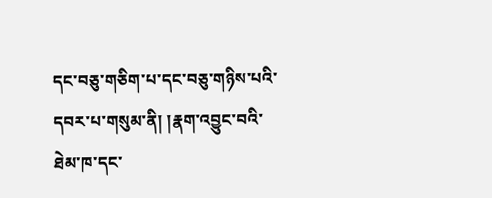དང་བཅུ་གཅིག་པ་དང་བཅུ་གཉིས་པའི་དབར་པ་གསུམ་ནི། །རྣག་འབྱུང་བའི་ཐེམ་ཁ་དང་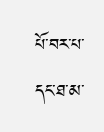པོ་བར་པ་དང་ཐ་མ་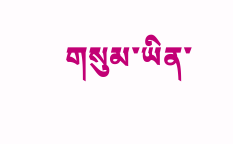གསུམ་ཡིན་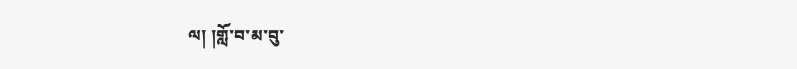ལ། །གློ་བ་མ་བུ་